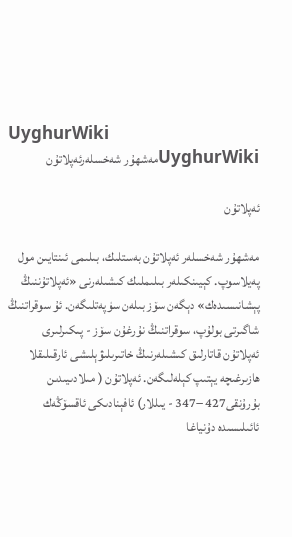UyghurWiki
UyghurWikiمەشھۇر شەخسلەرئەپلاتۇن

ئەپلاتۇن

مەشھۇر شەخسلەر ئەپلاتۇن بەستلىك، بىلىمى ئىنتايىن مول پەيلاسوپ. كېيىنكىلەر بىلىملىك كىشىلەرنى «ئەپلاتۇننىڭ پېشانىسىدەك» دېگەن سۆز بىلەن سۈپەتلىگەن. ئۇ سوقراتنىڭ شاگىرتى بولۇپ، سوقراتنىڭ نۇرغۇن سۆز - پىكىرلىرى ئەپلاتۇن قاتارلىق كىشىلەرنىڭ خاتىرىلىۋېلىشى ئارقىلىقلا ھازىرغىچە يېتىپ كېلەلىگەن. ئەپلاتۇن ( مىلادىيىدىن بۇرۇنقى427 −347 - يىللار) ئافېنادىكى ئاقسۆڭەك ئائىلىسىدە دۇنياغا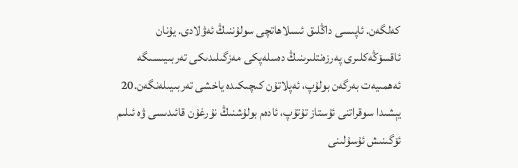كەلگەن. ئاپىسى داڭلىق ئىسلاھاتچى سولۇننىڭ ئەۋلادى. يۇنان ئاقسۆڭەكلىرى پەرزەنتلىرىنىڭ دەسلەپكى مەزگىلىدىكى تەربىيىسىگە ئەھمىيەت بەرگەن بولۇپ، ئەپلاتۇن كىچىكىدە ياخشى تەربىيىلەنگەن.20 يېشىدا سوقراتنى ئۇستاز تۇتۇپ، ئادەم بولۇشنىڭ نۇرغۇن قائىدىسى ۋە ئىلىم ئۆگىنىش ئۇسۇلىنى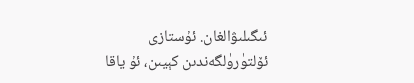ئىگىلىۋالغان. ئۇستازى ئۆلتۈرۈلگەندىن كېيىن، ئۇ ياقا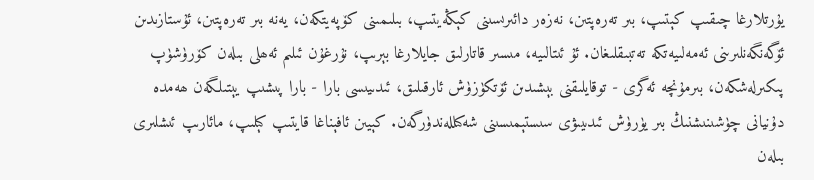يۇرتلارغا چىقىپ كېتىپ، بىر تەرەپتىن، نەزەر دائىرىسىنى كېڭەيتىپ، بىلىمىنى كۆپەيتكەن، يەنە بىر تەرەپتىن، ئۇستازىدىن ئۆگەنگەنلىرىنى ئەمەلىيەتكە تەتبىقلىغان. ئۇ ئىتالىيە، مىسىر قاتارلىق جايلارغا بېرىپ، نۇرغۇن ئىلىم ئەھلى بىلەن كۆرۈشۈپ پىكىرلەشكەن، بىرمۇنچە ئەگرى - توقايلىقنى بېشىدىن ئۆتكۈزۈش ئارقىلىق، ئىدىيىسى بارا - بارا پىشىپ يېتىلگەن ھەمدە دۇنيانى چۈشىنىشنىڭ بىر يۈرۈش ئىدىيىۋى سىستېمىسىنى شەكىللەندۈرگەن. كېيىن ئافېناغا قايتىپ كېلىپ، مائارىپ ئىشلىرى بىلەن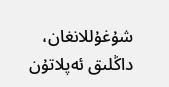شۇغۇللانغان، داڭلىق ئەپلاتۇن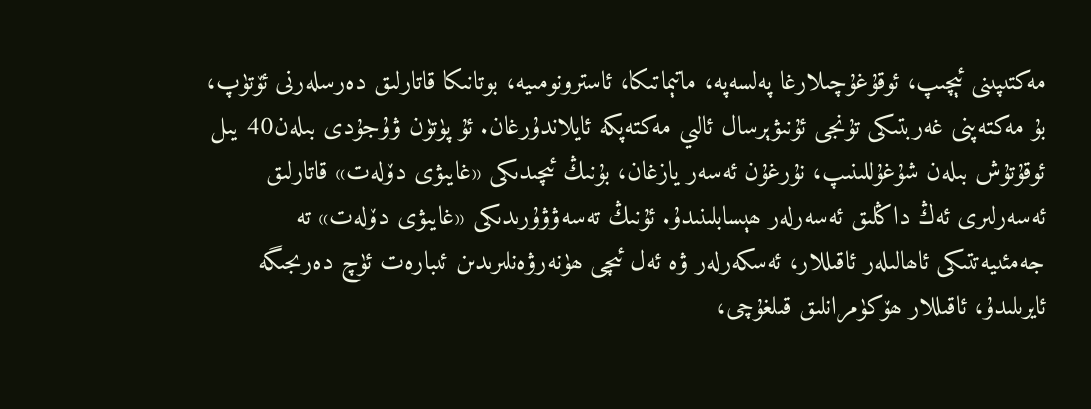مەكتىپىنى ئېچىپ، ئوقۇغۇچىلارغا پەلسەپە، ماتېماتىكا، ئاسترونومىيە، بوتانىكا قاتارلىق دەرسلەرنى ئۆتۈپ، بۇ مەكتەپنى غەربتىكى تۇنجى ئۇنىۋېرسال ئالىي مەكتەپكە ئايلاندۇرغان. ئۇ پۈتۈن ۋۇجۇدى بىلەن40 يىل ئوقۇتۇش بىلەن شۇغۇللىنىپ، نۇرغۇن ئەسەر يازغان، بۇنىڭ ئىچىدىكى «غايىۋى دۆلەت» قاتارلىق ئەسەرلىرى ئەڭ داڭلىق ئەسەرلەر ھېسابلىنىدۇ. ئۇنىڭ تەسەۋۋۇرىدىكى «غايىۋى دۆلەت» تە جەمئىيەتتىكى ئاھالىلەر ئاقىللار، ئەسكەرلەر ۋە ئەل ئىچى ھۈنەرۋەنلىرىدىن ئىبارەت ئۈچ دەرىجىگە ئايرىلىدۇ، ئاقىللار ھۆكۈمرانلىق قىلغۇچى،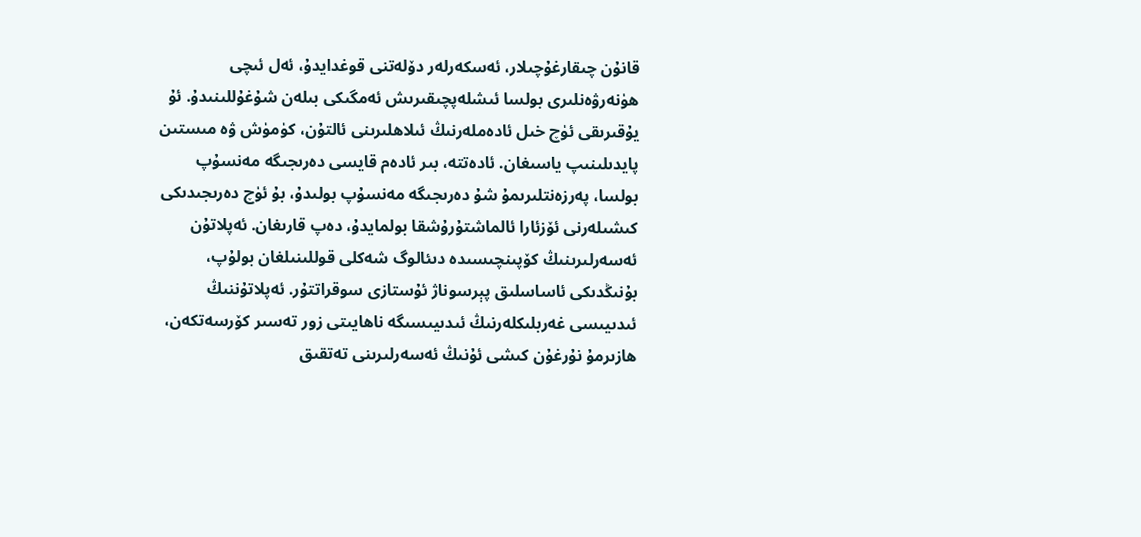قانۇن چىقارغۇچىلار، ئەسكەرلەر دۆلەتنى قوغدايدۇ، ئەل ئىچى ھۈنەرۋەنلىرى بولسا ئىشلەپچىقىرىش ئەمگىكى بىلەن شۇغۇللىنىدۇ. ئۇ يۇقىرىقى ئۈچ خىل ئادەملەرنىڭ ئىلاھلىرىنى ئالتۇن، كۈمۈش ۋە مىستىن پايدىلىنىپ ياسىغان. ئادەتتە، بىر ئادەم قايسى دەرىجىگە مەنسۇپ بولسا، پەرزەنتلىرىمۇ شۇ دەرىجىگە مەنسۇپ بولىدۇ، بۇ ئۈچ دەرىجىدىكى كىشىلەرنى ئۆزئارا ئالماشتۇرۇشقا بولمايدۇ، دەپ قارىغان. ئەپلاتۇن ئەسەرلىرىنىڭ كۆپىنچىسىدە دىئالوگ شەكلى قوللىنىلغان بولۇپ، بۇنىڭدىكى ئاساسلىق پېرسوناژ ئۇستازى سوقراتتۇر. ئەپلاتۇننىڭ ئىدىيىسى غەربلىكلەرنىڭ ئىدىيىسىگە ناھايىتى زور تەسىر كۆرسەتكەن، ھازىرمۇ نۇرغۇن كىشى ئۇنىڭ ئەسەرلىرىنى تەتقىق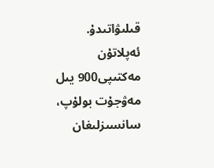قىلىۋاتىدۇ. ئەپلاتۇن مەكتىپى900 يىل مەۋجۇت بولۇپ، سانسىزلىغان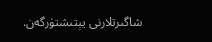شاگىرتلارنى يېتىشتۈرگەن.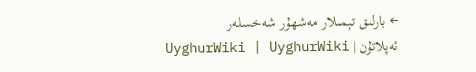← بارلىق تېمىلار مەشھۇر شەخسلەر
ئەپلاتۇن | UyghurWiki | UyghurWiki